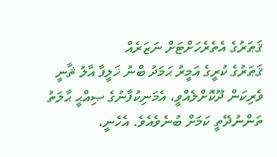ޤަޠަރުގެ އެތެރެހަށްޓަށް ނަޒަރެއް
ޤަޠަރުގެ ކުރީގެ އަމީރު ޙަމަދު ބްނު ޚަލީފާ އާލު ޘާނީ
ވެރިކަން ދޫކޮށްލެއްވީ، އެމަނިކުފާނުގެ ޞިއްޙީ ޙާލަތު
ތަންނުދޭތީ ކަމަށް ބުނެވެއެވެ. އެހެނީ،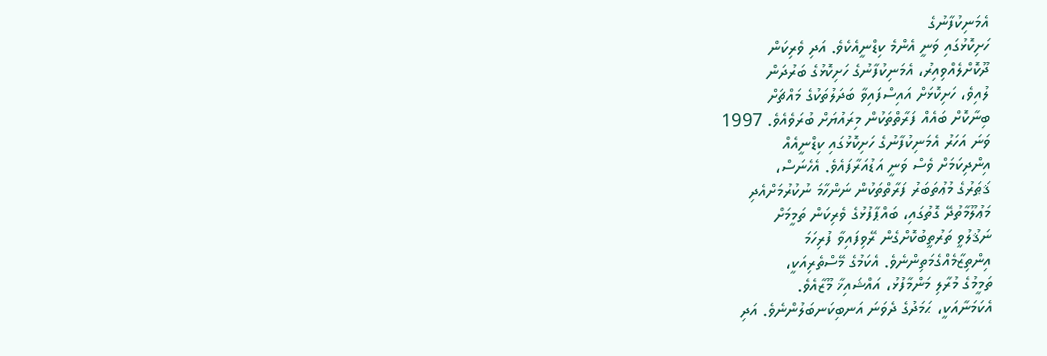އެމަނިކުފާނުގެ
ހަށިކޮޅުގައި ވަނީ އެންމެ ކިޑްނީއެކެވެ. އަދި ވެރިކަން
ދޫކޮށްލެއްވިއިރު، އެމަނިކުފާނުގެ ހަށިކޮޅުގެ ބަރުދަން
ލުއިވެ، ހަށިކޮޅަށް އައިސްފައިވާ ބަދަލުތަކުގެ މައްޗަށް
ބިނާކޮށް ބައެއް ފަރާތްތަކުން މިރައުޔަށް ބުރަވެއެވެ. 1997
ވަނަ އަހަރު އެމަނިކުފާނުގެ ހަށިކޮޅުގައި ކިޑްނީއެއް
އިންދިކަމަށް ވެސް ވަނީ އަޑުއަރާފައެވެ. އެހެނަސް،
ޤަޠަރުގެ މުޢުތަބަރު ފަރާތްތަކުން ނަންހާމަ ނުކުރުމަށްއެދި
މަޢުލޫމާތުދޭ ގޮތުގައި، ބައްޕާފުޅުގެ ވެރިކަން ތަމީމަށް
ނަޤުލުވީ ތަރުތީބުކޮށްގެން ރޭވިފައިވާ ފުރިހަމަ
އިންތިޒާމެއްގެމަތިންނެވެ. އެކަމުގެ މޭސްތެރިއަކީ،
ތަމީމުގެ މުރާލި މަންމާފުޅު، އައްޝައިޚާ މޫޒާއެވެ.
އެކަމަނާއަކީ، ޙަމަދުގެ ދެވަނަ އަނބިކަނބަލުންނެވެ. އަދި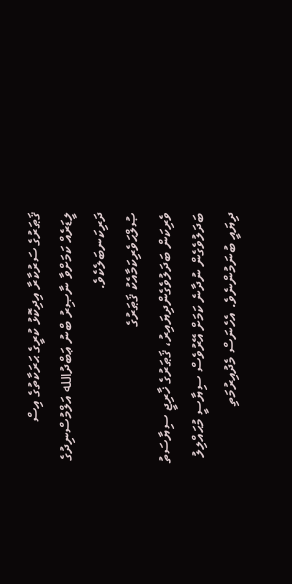ޤަޠަރުގެ ސަރުކާރާ އިދިކޮޅު ކުރީގެ ޙަރަކާތުގެ އިސް
ލީޑަރެއް ކަމަށްވާ ނާޞިރު ބްނު ޢަބްދުالله އަލްމުސްނިދުގެ
ދަރިކަނބަލެކެވެ.
ޞުލްޙަވެރިކަމާއެކު ޤަޠަރުގެ
ވެރިކަން ބަދަލުވެގެންދިޔައިރު، ޤަޠަރުގެ ޚާރިޖީ ސިޔާސަތު
ބަދަލުވެގެން ނުދާނެ ކަމަށް އޭރުވެސް ސިޔާސީ މުޙައްލިލު
ދިޔައީ ބުނަމުންނެވެ. އެހެނަސް މެދުއިރުމަތި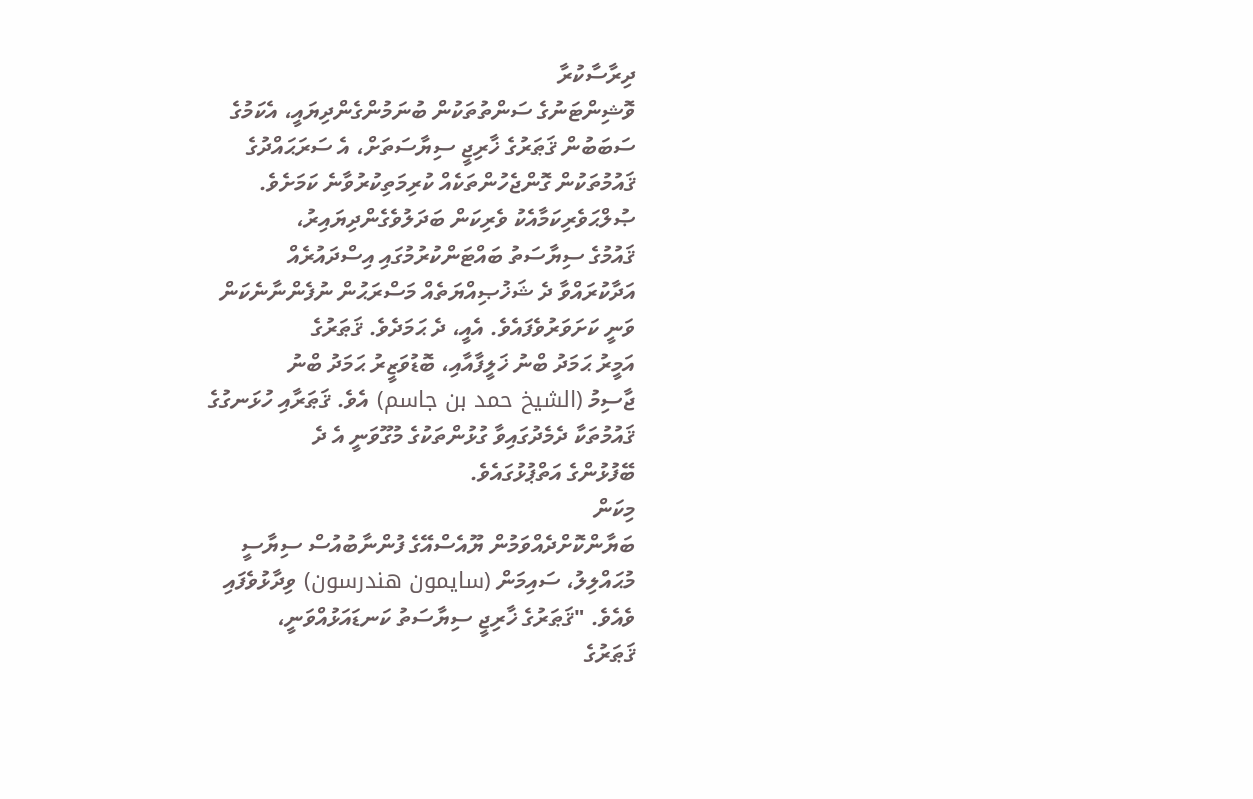ދިރާސާކުރާ
ވޮޝިންޓަނުގެ ސަންތުތަކުން ބުނަމުންގެންދިޔައީ، އެކަމުގެ
ސަބަބުން ޤަޠަރުގެ ޚާރިޖީ ސިޔާސަތަށް، އެ ސަރަޙައްދުގެ
ޤައުމުތަކުން ގޮންޖެހުންތަކެއް ކުރިމަތިކުރުވާނެ ކަމަށެވެ.
ޞުލްޙަވެރިކަމާއެކު ވެރިކަން ބަދަލުވެގެންދިޔައިރު،
ޤައުމުގެ ސިޔާސަތު ބައްޓަންކުރުމުގައި އިސްދައުރެއް
އަދާކުރައްވާ ދެ ޝަޚުޞިއްޔަތެއް މަސްރަޙުން ނުފެންނާނެކަން
ވަނީ ކަށަވަރުވެފައެވެ. އެއީ، ދެ ޙަމަދެވެ. ޤަޠަރުގެ
އަމީރު ޙަމަދު ބްނު ޚަލީފާއާއި، ބޮޑުވަޒީރު ޙަމަދު ބްނު
ޖާސިމު (الشيخ حمد بن جاسم) އެވެ. ޤަޠަރާއި ހުޅަނގުގެ
ޤައުމުތަކާ ދެމެދުގައިވާ ގުޅުންތަކުގެ މުގޫވަނީ އެ ދެ
ބޭފުޅުންގެ އަތްޕުޅުގައެވެ.
މިކަން
ބަޔާންކޮށްދެއްވަމުން ޔޫއެސްއޭގެ ފުންނާބުއުސް ސިޔާސީ
މުޙައްލިލު، ސައިމަން (سايمون هندرسون) ވިދާޅުވެފައި
ވެއެވެ. "ޤަޠަރުގެ ޚާރިޖީ ސިޔާސަތު ކަނޑައަޅުއްވަނީ،
ޤަޠަރުގެ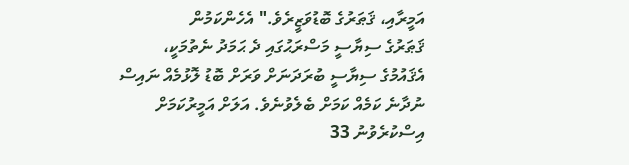އަމީރާއި، ޤަޠަރުގެ ބޮޑުވަޒީރެވެ." އެހެންކަމުން
ޤަޠަރުގެ ސިޔާސީ މަސްރަޙުގައި ދެ ޙަމަދު ނެތުމަކީ،
އެޤައުމުގެ ސިޔާސީ ބުރަދަނަށް ވަރަށް ބޮޑު ލޮޅުމެއް ނައިސް
ނުދާނެ ކަމެއް ކަމަށް ބެލެވުނެވެ. އަލަށް އަމީރުކަމަށް
އިސްކުރެވުނު 33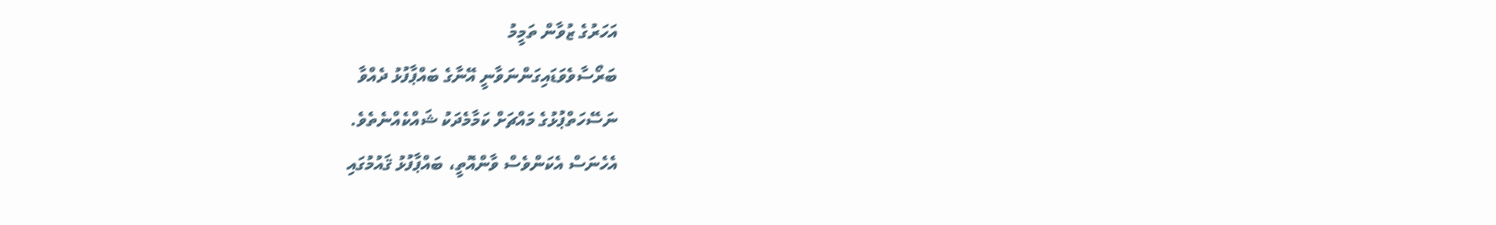އަހަރުގެ ޒުވާން ތަމީމު
ބަރޯސާވެވަޑައިގަންނަވާނީ އޭނާގެ ބައްޕާފުޅު ދެއްވާ
ނަސޭހަތްޕުޅުގެ މައްޗަށް ކަމާމެދަކު ޝައްކެއްނެތެވެ.
އެހެނަސް އެކަންވެސް ވާންއޮތީ، ބައްޕާފުޅު ޤައުމުގައި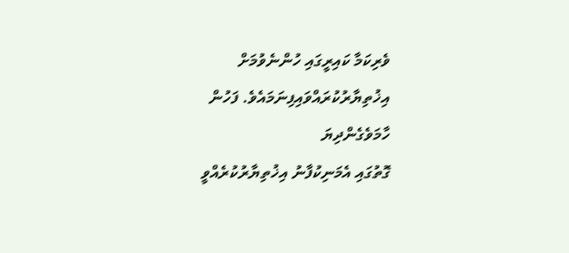ވެރިކަމާ ކައިރީގައި ހުންނެވުމަށް
އިޚުތިޔާރުކުރައްވައިފިނަމައެވެ. ފަހުން ހާމަވެގެންދިޔަ
ގޮތުގައި އެމަނިކުފާނު އިޚުތިޔާރުކުރެއްވީ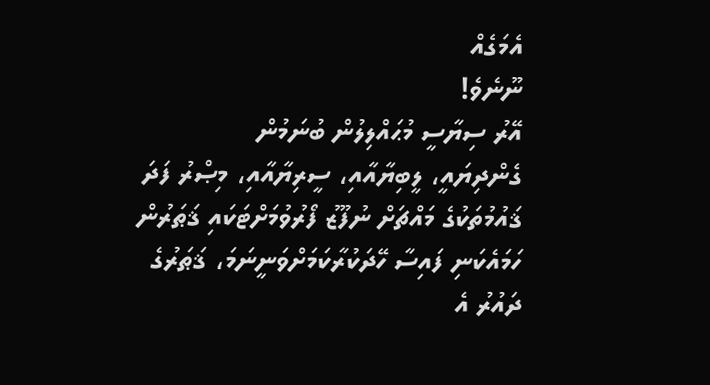އެމަގެއް
ނޫނެވެ!
އޭރު ސިޔާސީ މުޙައްލިލުން ބުނަމުން
ގެންދިޔައީ، ލީބިޔާއާއި، ސީރިޔާއާއި، މިޞްރު ފަދަ
ޤައުމުތަކުގެ މައްޗަށް ނުފޫޒު ފޯރުވުމަށްޓަކައި ޤަޠަރުން
ހަމައެކަނި ފައިސާ ހޭދަކުރާކަމަށްވަނީނަމަ، ޤަޠަރުގެ
ދައުރު އެ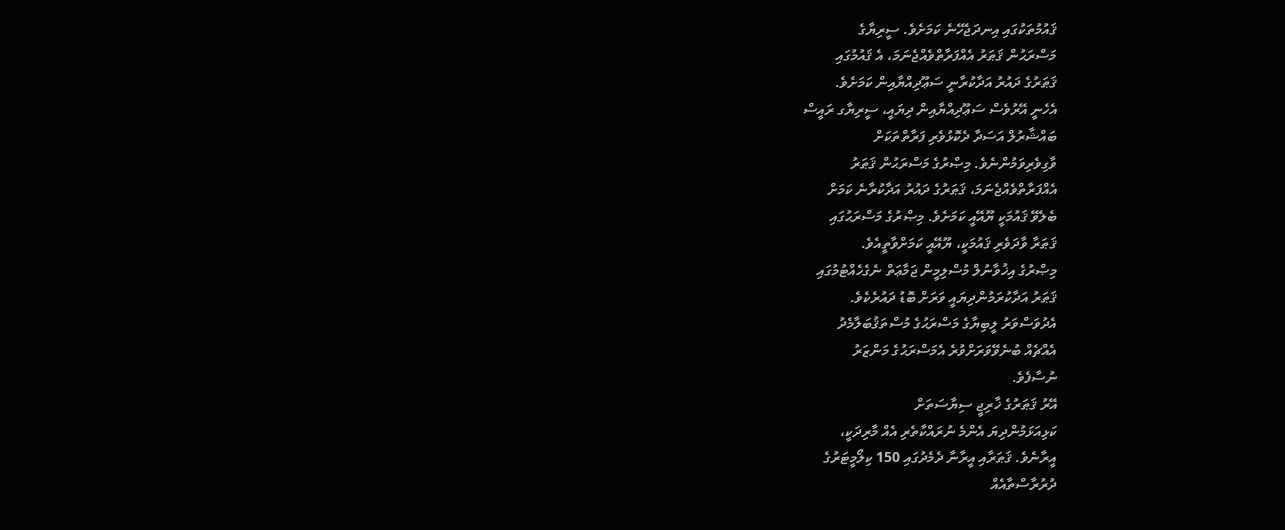ޤައުމުތަކުގައި އިނދަޖެހޭނެ ކަމަށެވެ. ސީރިޔާގެ
މަސްރަޙުން ޤަޠަރު އެއްފަރާތްވެއްޖެނަމަ، އެ ޤައުމުގައި
ޤަޠަރުގެ ދައުރު އަދާކުރާނީ ސަޢޫދިއްޔާއިން ކަމަށެވެ.
އެހެނީ އޭރުވެސް ސަޢޫދިއްޔާއިން ދިޔައީ، ސީރިޔާގ ރައީސް
ބައްޝާރުލް އަސަދާ ދެކޮޅުވެރި ފަރާތްތަކަށް
ވާގިވެރިވަމުންނެވެ. މިޞްރުގެ މަސްރަޙުން ޤަޠަރު
އެއްފަރާތްވެއްޖެނަމަ، ޤަޠަރުގެ ދައުރު އަދާކުރާނެ ކަމަށް
ބެލެވޭ ޤައުމަކީ ޔޫއޭއީ ކަމަށެވެ. މިޞްރުގެ މަސްރަޙުގައި
ޤަޠަރާ ވާދަވެރި ޤައުމަކީ، ޔޫއޭއީ ކަމަށްވާތީއެވެ.
މިޞްރުގެ އިޚުވާނުލް މުސްލިމީން ޖަމާޢަތް ނެގެހެއްޓުމުގައި
ޤަޠަރު އަދާކުރަމުންދިޔައީ ވަރަށް ބޮޑު ދައުރެކެވެ.
އެދުވަސްވަރު ލީބިޔާގެ މަސްރަޙުގެ މުސްތަޤުބަލާމެދު
އެއްޗެއް ބުނެވޭވަރަށްވުރެ އެމަސްރަޙުގެ މަންޒަރު
ނުސާފެވެ.
އޭރު ޤަޠަރުގެ ޚާރިޖީ ސިޔާސަތަށް
ކަޅިއަޅަމުންދިޔަ އެންމެ ނުރައްކާތެރި އެއް މާރިދަކީ،
އީރާނެވެ. ޤަޠަރާއި އީރާނާ ދެމެދުގައި 150 ކިލޯމީޓަރުގެ
ދުރުރާސްތާއެއް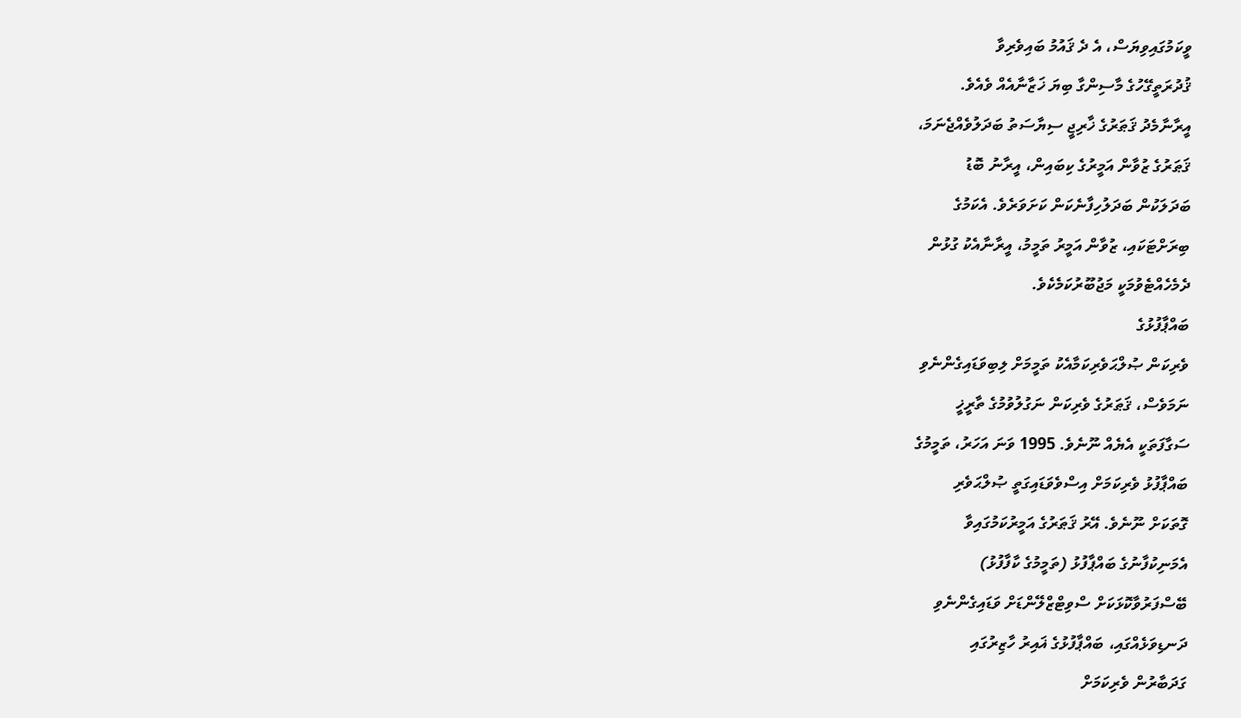ވީކަމުގައިވިޔަސް، އެ ދެ ޤައުމު ބައިވެރިވާ
ޤުދުރަތީގޭހުގެ މާސިންގާ ބިޔަ ޚަޒާނާއެއް ވެއެވެ.
އީރާނާމެދު ޤަޠަރުގެ ޚާރިޖީ ސިޔާސަތު ބަދަލުވެއްޖެނަމަ،
ޤަޠަރުގެ ޒުވާން އަމީރުގެ ކިބައިން، އީރާނު ބޮޑު
ބަދަލަކުން ބަދަލުހިފާނެކަން ކަށަވަރެވެ. އެކަމުގެ
ބިރަށްޓަކައި، ޒުވާން އަމީރު ތަމީމު، އީރާނާއެކު ގުޅުން
ދެމެހެއްޓެވުމަކީ މަޖުބޫރުކަމެކެވެ.
ބައްޕާފުޅުގެ
ވެރިކަން ޞުލްޙަވެރިކަމާއެކު ތަމީމަށް ލިބިވަޑައިގެންނެވި
ނަމަވެސް، ޤަޠަރުގެ ވެރިކަން ނަގުލުވުމުގެ ތާރީޚީ
ސަގާފަތަކީ އެޔެއް ނޫނެވެ. 1995 ވަނަ އަހަރު، ތަމީމުގެ
ބައްޕާފުޅު ވެރިކަމަށް އިސްވެވަޑައިގަތީ ޞުލްޙަވެރި
ގޮތަކަށް ނޫނެވެ. އޭރު ޤަޠަރުގެ އަމީރުކަމުގައިވާ
އެމަނިކުފާނުގެ ބައްޕާފުޅު (ތަމީމުގެ ކާފާފުޅު)
ބޭސްފަރުވާކޮޅަކަށް ސްވިޓްޒްލޭންޑަށް ވަޑައިގެންނެވި
ދަނޑިވަޅެއްގައި، ބައްޕާފުޅުގެ ޣައިރު ހާޒިރުގައި
ގަދަބާރުން ވެރިކަމަށް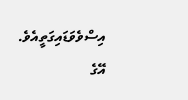އިސްވެވަޑައިގަތީއެވެ. އޭގެ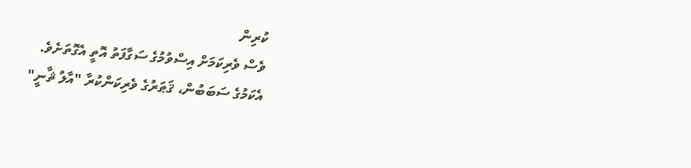ކުރިން
ވެސް ވެރިކަމަށް އިސްވުމުގެ ސަގާފަތު އޮތީ އެގޮތަށެވެ.
އެކަމުގެ ސަބަބުން، ޤަޠަރުގެ ވެރިކަންކުރާ "އާލު ޘާނީ"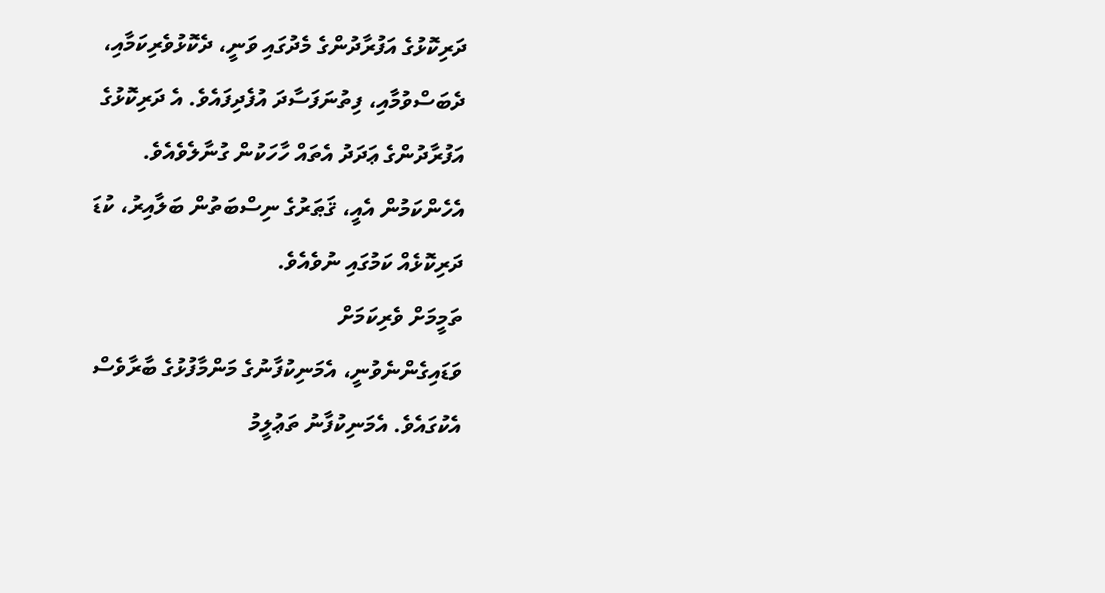ދަރިކޮޅުގެ އަފުރާދުންގެ މެދުގައި ވަނީ، ދެކޮޅުވެރިކަމާއި،
ދެބަސްވުމާއި، ފިތުނަފަސާދަ އުފެދިފައެވެ. އެ ދަރިކޮޅުގެ
އަފުރާދުންގެ ޢަދަދު އެތައް ހާހަކުން ގުނާލެވެއެވެ.
އެހެންކަމުން އެއީ، ޤަޠަރުގެ ނިސްބަތުން ބަލާއިރު، ކުޑަ
ދަރިކޮޅެއް ކަމުގައި ނުވެއެވެ.
ތަމީމަށް ވެރިކަމަށް
ވަޑައިގެންނެވުނީ، އެމަނިކުފާނުގެ މަންމާފުޅުގެ ބާރާވެސް
އެކުގައެވެ. އެމަނިކުފާނު ތަޢުލީމު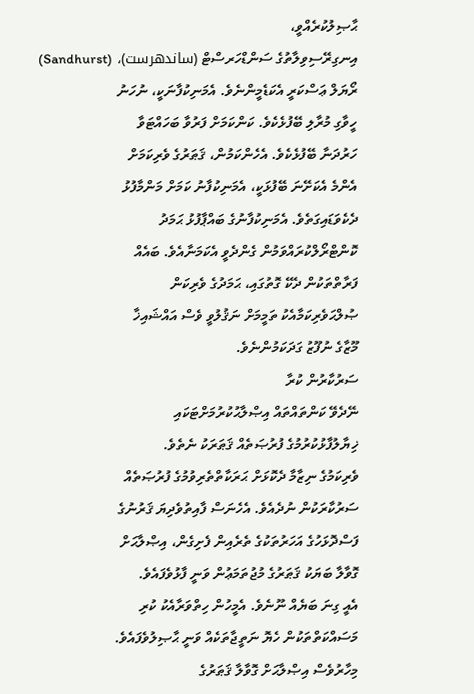ޙާޞިލުކުރެއްވީ،
އިނގިރޭސިވިލާތުގެ ސަންޑްހަރސްޓް (ساندهرست)، (Sandhurst)
ރޯޔަލް ޢަސްކަރީ އެކަޑެމީންނެވެ. އެމަނިކުފާނަކީ، ނުހަނު
ހީވާގި މުރާލި ބޭފުޅެކެވެ. ކަންކަމަށް ފަރުވާ ބަހައްޓަވާ
ހަރުދަނާ ބޭފުޅެކެވެ. އެހެންކަމުން، ޤަޠަރުގެ ވެރިކަމަށް
އެންމެ އެކަށޭނަ ބޭފުޅަކީ، އެމަނިކުފާނު ކަމަށް މަންމާފުޅު
ދެކެވަޑައިގަތެވެ. އެމަނިކުފާނުގެ ބައްޕާފުޅު ޙަމަދު
ކޮންޓްރޯލްކުރައްވަމުން ގެންދެވީ އެކަމަނާއެވެ. ބައެއް
ފަރާތްތަކުން ދެކޭ ގޮތުގައި، ޙަމަދުގެ ވެރިކަން
ޞުލްޙަވެރިކަމާއެކު ތަމީމަށް ނަޤުލުވީ ވެސް އައްޝައިޚާ
މޫޒާގެ ނުފޫޒު ގަދަކަމުންނެވެ.
ސަރުކާރުން ކުރާ
ނޭދެވޭ ކަންތައްތައް އިޞްލާޙުކުރުމަށްޓަކައި
ޚިޔާލުފާޅުކުރުމުގެ ފުރުޞަތެއް ޤަޠަރަކު ނެތެވެ.
ވެރިކަމުގެ ނިޒާމާ ދެކޮޅަށް ޙަރަކާތްތެރިވުމުގެ ފުރުޞަތެއް
ސަރުކާރަކުން ނުދެއެވެ. އެހެނަސް ފާއިތުވެދިޔަ ޤަރުނުގެ
ފަސްދޮޅަހުގެ އަހަރުތަކުގެ ތެރެއިން ފެށިގެން، އިޞްލާޙަށް
ގޮވާލާ ބަޔަކު ޤަޠަރުގެ މުޖުތަމަޢުން ވަނީ ފާޅުވެފައެވެ.
އެއީ ގިނަ ބަޔެއް ނޫނެވެ. އެމީހުން ހިތްވަރާއެކު ކުރި
މަސައްކަތްތަކުން ހެޔޮ ނަތީޖާތަކެއް ވަނީ ޙާޞިލުވެފައެވެ.
މިހާރުވެސް އިޞްލާޙަށް ގޮވާލާ ޤަޠަރުގެ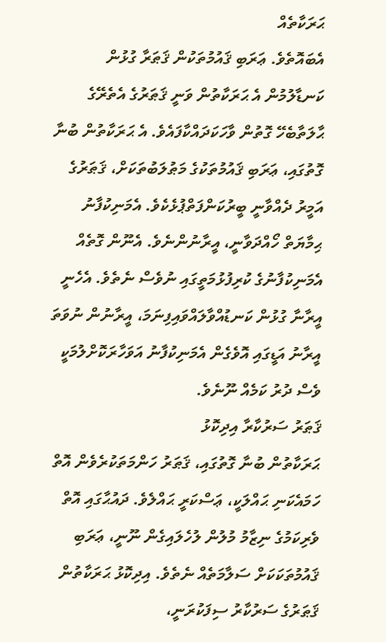ޙަރަކާތެއް
އެބައޮތެވެ. ޢަރަބި ޤައުމުތަކުން ޤަޠަރާ ގުޅުން
ކަނޑާލުމުން އެ ޙަރަކާތުން ވަނީ ޤަޠަރުގެ އެތެރޭގެ
ޙާލަތާބެހޭ ގޮތުން ވާހަކަދައްކާފައެވެ. އެ ޙަރަކާތުން ބުނާ
ގޮތުގައި، ޢަރަބި ޤައުމުތަކުގެ މަޠުލަބުތަކަށް، ޤަޠަރުގެ
އަމީރު ދެއްވާނީ ބީރުކަންފަތްޕުޅެކެވެ. އެމަނިކުފާނު
ޙިމާޔަތް ހޯއްދަވާނީ، އީރާނުންނެވެ. އެނޫން ގޮތެއް
އެމަނިކުފާނުގެ ކުރިފުޅުމަތީގައި ނުވެސް ނެތެވެ. އެހެނީ
އީރާނާ ގުޅުން ކަނޑުއްވާލައްވައިފިނަމަ، އީރާނުން ނުވަތަ
އީރާނު އަޑީގައި އޮވެގެން އެމަނިކުފާނު އަވަހާރަކޮށްލުމަކީ
ވެސް ދުރު ކަމެއް ނޫނެވެ.
ޤަޠަރު ސަރުކާރާ އިދިކޮޅު
ޙަރަކާތުން ބުނާ ގޮތުގައި، ޤަޠަރު ހަންމަތަކުރެވެން އޮތް
ހަމައެކަނި ޙައްލަކީ، ޢަސްކަރީ ޙައްލެވެ. ދައުޙާގައި އޮތް
ވެރިކަމުގެ ނިޒާމު މުލުން ލުހެލައިގެން ނޫނީ، ޢަރަބި
ޤައުމުތަކަކަށް ސަލާމަތެއް ނެތެވެ. އިދިކޮޅު ޙަރަކާތުން
ޤަޠަރުގެ ސަރުކާރު ސިފަކުރަނީ،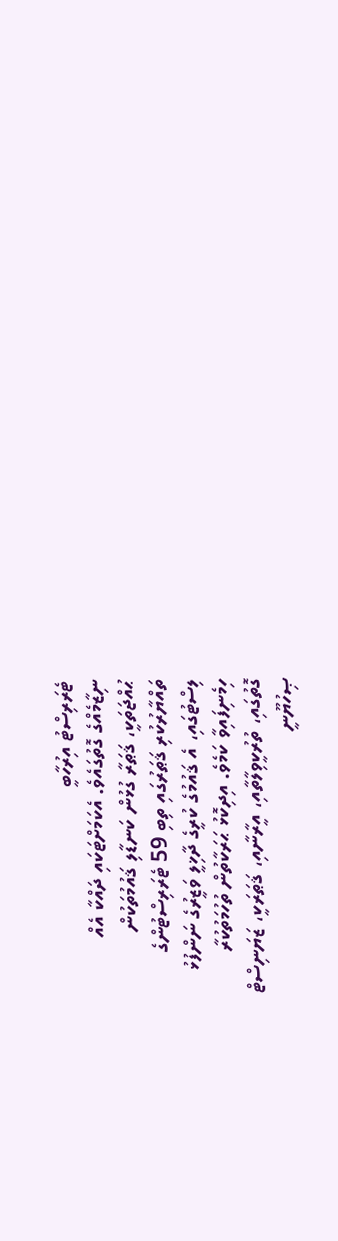ޓެރަރިސްޓު އިރުހާބީ
ނިޒާމެއްގެ ގޮތުގައެވެ. އެކަމަށްޓަކައި ދައްކާ އެއް
ޙުއްޖަތަކީ، ޤަޠަރާ ގުޅުން ކަނޑާލި ޤައުމުތަކުން
ތައްޔާރުކުރި ޤަޠަރުގައި ތިބި 59 ޓެރަރިސްޓުންގެ
ލިސްޓުގައި، އެ ޤައުމުގެ ކުރީގެ ދާޚިލީ ވަޒީރުގެ ނަންފުޅު
ހިމެނިފައިވާ ކަމެވެ. އިދިކޮޅު ޙަރަކާތުން ތުހުމަތުކުރާ
ގޮތުގައި، ތުރުކީވިލާތާއި، އީރާނާއި، ޤަޠަރަކީ، ޒަޔަނިސްޓް
ޞިހުޔޫނީ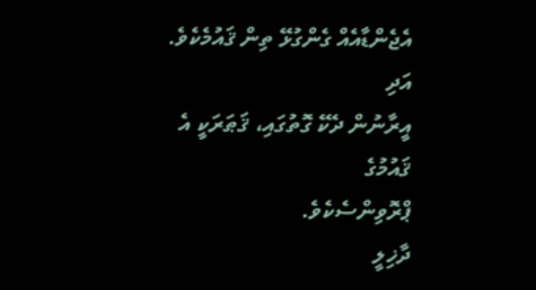އެޖެންޑާއެއް ގެންގުޅޭ ތިން ޤައުމެކެވެ. އަދި
އީރާނުން ދެކޭ ގޮތުގައި، ޤަޠަރަކީ އެ ޤައުމުގެ
ޕްރޮވިންސެކެވެ.
ދާޚިލީ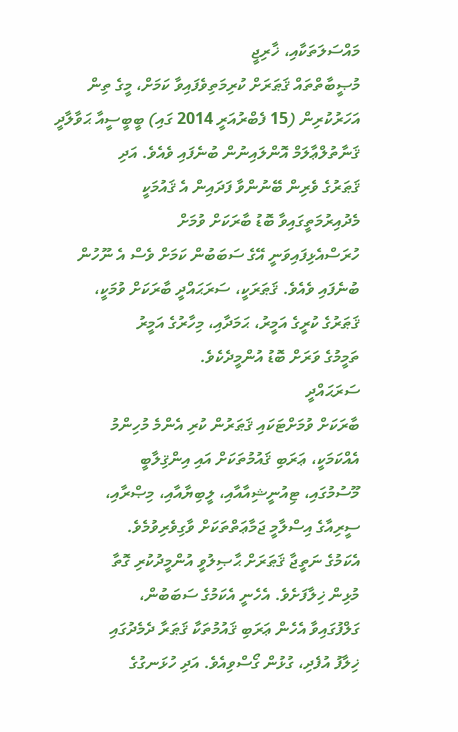މައްސަލަތަކާއި، ޚާރިޖީ
މުޞީބާތްތައް ޤަޠަރަށް ކުރިމަތިވެފައިވާ ކަމަށް، މީގެ ތިން
އަހަރުކުރިން (15 ފެބްރުއަރީ 2014 ގައި) ބީބީސީއާ ޙަވާލާދީ
ޤަނާތުލްޢާލަމް އޮންލައިނުން ބުނެފައި ވެއެވެ. އަދި
ޤަޠަރުގެ ވެރިން ބޭނުންވާ ފަދައިން އެ ޤައުމަކީ
މެދުއިރުމަތީގައިވާ ބޮޑު ބާރަކަށް ވުމަށް
ހުރަސްއެޅިފައިވަނީ އޭގެ ސަބަބުން ކަމަށް ވެސް އެ ނޫހުން
ބުނެފައި ވެއެވެ. ޤަޠަރަކީ، ސަރަޙައްދީ ބާރަކަށް ވުމަކީ،
ޤަޠަރުގެ ކުރީގެ އަމީރު، ޙަމަދާއި، މިހާރުގެ އަމީރު
ތަމީމުގެ ވަރަށް ބޮޑު އުންމީދެކެވެ.
ސަރަޙައްދީ
ބާރަކަށް ވުމަށްޓަކައި ޤަޠަރުން ކުރި އެންމެ މުހިންމު
އެއްކަމަކީ، ޢަރަބި ޤައުމުތަކަށް އައި އިންޤިލާބީ
މޫސުމުގައި، ޓިއުނީޝިއާއާއި، ލީބިޔާއާއި، މިޞްރާއި،
ސީރިއާގެ އިސްލާމީ ޖަމާޢަތްތަކަށް ވާގިވެރިވުމެވެ.
އެކަމުގެ ނަތީޖާ ޤަޠަރަށް ޙާޞިލުވީ އުންމީދުކުރި ގޮތާ
މުޅިން ޚިލާފަށެވެ. އެހެނީ އެކަމުގެ ސަބަބުން،
ގަލްފުގައިވާ އެހެން ޢަރަބި ޤައުމުތަކާ ޤަޠަރާ ދެމެދުގައި
ޚިލާފު އުފެދި، ގުޅުން ގޯސްވިއެވެ. އަދި ހުޅަނގުގެ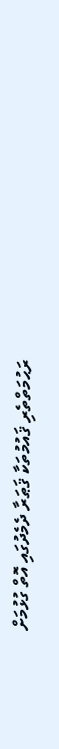ރަޙުމަތްތެރި ޤައުމުތަކާ ޤަޠަރާ ދެމެދުގައި އޮތް ގުޅުމަށް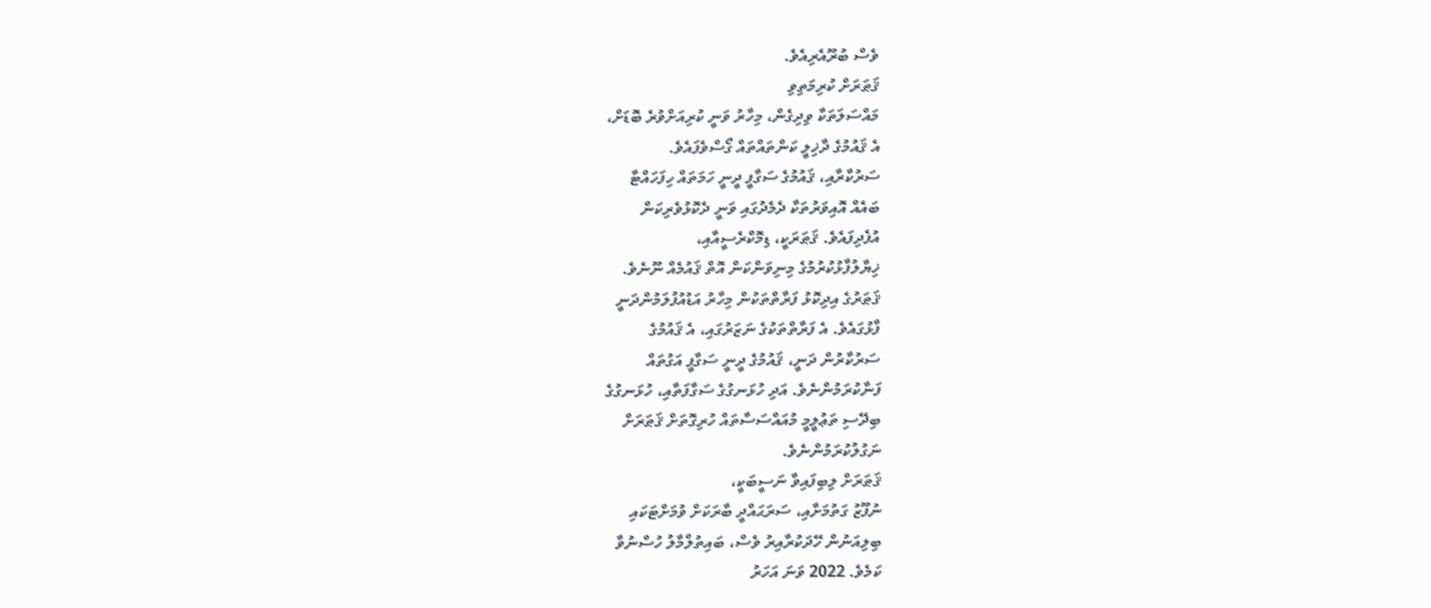ވެސް ބުރޫއެރިއެވެ.
ޤަޠަރަށް ކުރިމަތިވި
މައްސަލަތަކާ ވިދިގެން، މިހާރު ވަނީ ކުރިއަށްވުރެ ބޮޑަށް،
އެ ޤައުމުގެ ދާޚިލީ ކަންތައްތައް ގޯސްވެފައެވެ.
ސަރުކާރާއި، ޤައުމުގެ ސަގާފީ ދީނީ ހަމަތައް ހިފަހައްޓާ
ބައެއް އޮއިވަރުތަކާ ދެމެދުގައި ވަނީ ދެކޮޅުވެރިކަން
އުފެދިފައެވެ. ޤަޠަރަކީ، ޑިމޮކްރެސީއާއި،
ޚިޔާލުފާޅުކުރުމުގެ މިނިވަންކަން އޮތް ޤައުމެއް ނޫނެވެ.
ޤަޠަރުގެ އިދިކޮޅު ފަރާތްތަކުން މިހާރު އަޑުއުފުލަމުންދަނީ
ފާޅުގައެވެ. އެ ފަރާތްތަކުގެ ނަޒަރުގައި، އެ ޤައުމުގެ
ސަރުކާރުން ދަނީ، ޤައުމުގެ ދީނީ ސަގާފީ އަގުތައް
ފަނާކުރަމުންނެވެ. އަދި ހުޅަނގުގެ ސަގާފަތާއި، ހުޅަނގުގެ
ބިދޭސި ތަޢުލީމީ މުއައްސަސާތައް ހުރިގޮތަށް ޤަޠަރަށް
ނަގުލުކުރަމުންނެވެ.
ޤަޠަރަށް ލިބިފައިވާ ނަސީބަކީ،
ނުފޫޒު ގަތުމަށާއި، ސަރަޙައްދީ ބާރަކަށް ވުމަށްޓަކައި
ބިލިއަނުން ހޭދަކުރާއިރު ވެސް، ބައިތުލްމާލު ހުސްނުވާ
ކަމެވެ. 2022 ވަނަ އަހަރު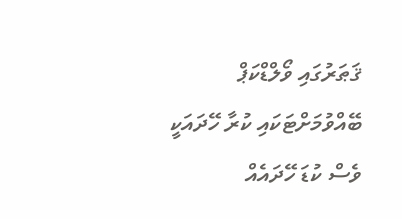ޤަޠަރުގައި ވޯލްޑްކަޕް
ބޭއްވުމަށްޓަކައި ކުރާ ހޭދައަކީ ވެސް ކުޑަ ހޭދައެއް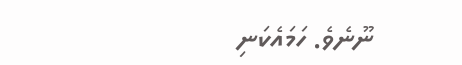ނޫނެވެ. ހަމައެކަނި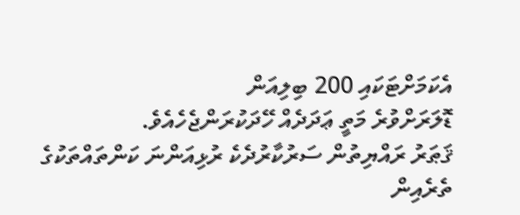އެކަމަށްޓަކައި 200 ބިލިއަން
ޑޮލަރަށްވުރެ މަތީ ޢަދަދެއް ހޭދަކުރަންޖެހެއެވެ.
ޤަޠަރު ރައްޔިތުން ސަރުކާރުދެކެ ރުޅިއަންނަ ކަންތައްތަކުގެ
ތެރެއިން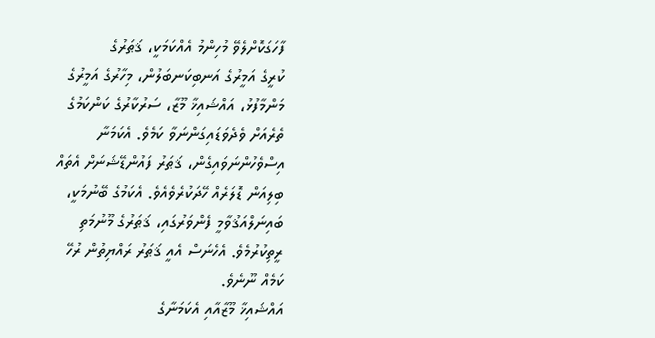ފާހަގަކޮށްލެވޭ މުހިންމު އެއްކަމަކީ، ޤަޠަރުގެ
ކުރީގެ އަމީރުގެ އަނބިކަނބަލުން، މިހާރުގެ އަމީރުގެ
މަންމާފުޅު، އައްޝައިޚާ މޫޒާ، ސަރުކާރުގެ ކަންކަމުގެ
ތެރެއަށް ވެދެވަޑައިގަންނަވާ ކަމެވެ. އެކަމަނާ
އިސްވެހުންނަވައިގެން، ޤަޠަރު ފައުންޑޭޝަނަށް އެތައް
ބިލިއަން ޑޮލަރެއް ހޭދަކުރެވެއެވެ. އެކަމުގެ ބޭނުމަކީ،
ބައިނަލްއަޤުވާމީ ފެންވަރުގައި، ޤަޠަރުގެ މޫނުމަތި
ރީތިކުރުމެވެ. އެހެނަސް އެއީ ޤަޠަރު ރައްޔިތުން ރުހޭ
ކަމެއް ނޫނެވެ.
އައްޝައިޚާ މޫޒާއާއި އެކަމަނާގެ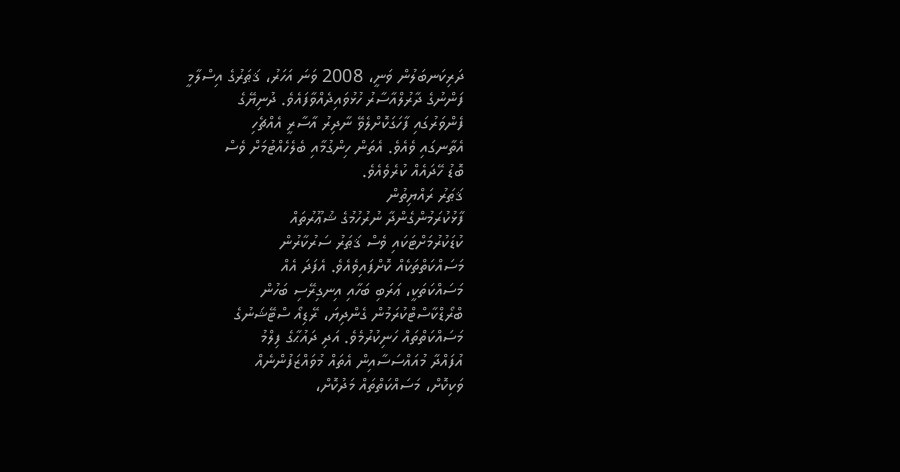ދަރިކަނބަލުން ވަނީ، 2008 ވަނަ އަހަރު، ޤަޠަރުގެ އިސްލާމީ
ފަންނުގެ ދާރުލްއާސާރު ހުޅުވައިދެއްވާފައެވެ. ދުނިޔޭގެ
ފެންވަރުގައި ފާހަގަކޮށްލެވޭ ނާދިރު އާސާރީ އެއްޗެހި
އެތާނގައި ވެއެވެ. އެތަން ހިންގުމާއި ބެލެހެއްޓުމަށް ވެސް
ބޮޑު ހޭދައެއް ކުރެވެއެވެ.
ޤަޠަރު ރައްޔިތުން
ފާޅުކުރަމުންގެންދާ ނުރުހުމުގެ ޝުޢޫރުތައް
ކުޑަކުރުމަށްޓަކައި ވެސް ޤަޠަރު ސަރުކާރުން
މަސައްކަތްތަކެއް ކޮށްފައިވެއެވެ. އެފަދަ އެއް
މަސައްކަތަކީ، ޢަރަބި ބަހާއި އިނގިރޭސި ބަހުން
ބްރޯޑްކާސްޓްކުރަމުން ގެންދިޔަ، ރޭޑިއޯ ސްޓޭޝަނުގެ
މަސައްކަތްތައް ހަނިކުރުމެވެ. އަދި ދައުޙާގެ ފިލްމު
އުފައްދާ މުއައްސަސާއިން އެތައް މުވައްޒަފުންނެއް
ވަކިކޮށް، މަސައްކަތްތައް މަދުކޮށް،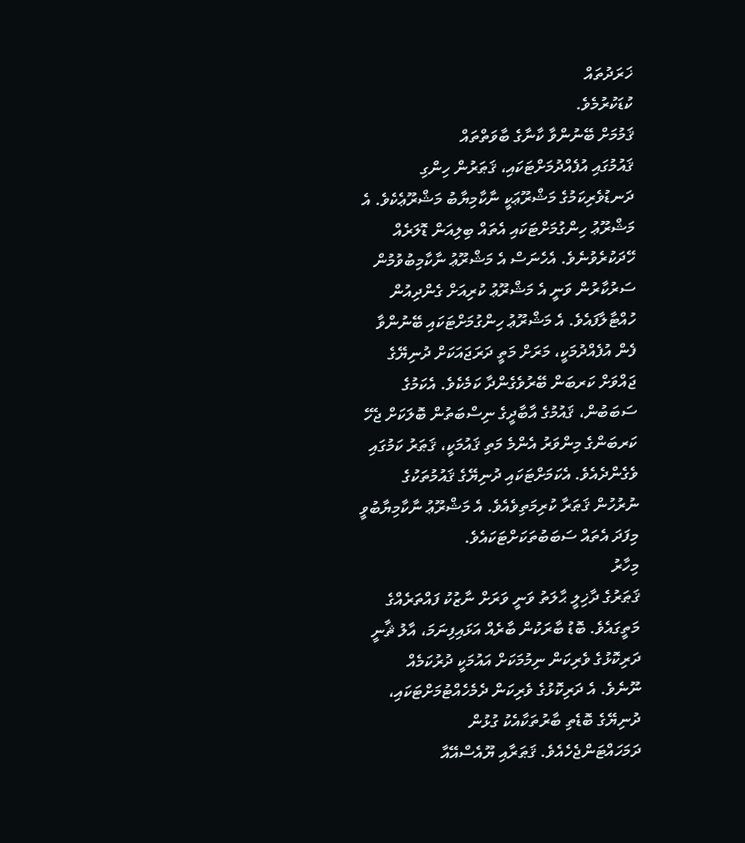ޚަރަދުތައް
ކުޑަކުރުމެވެ.
ޤަމުމަށް ބޭނުންވާ ކާނާގެ ބާވަތްތައް
ޤައުމުގައި އުފެއްދުމަށްޓަކައި، ޤަޠަރުން ހިންގި
ދަނޑުވެރިކަމުގެ މަޝްރޫޢަކީ ނާކާމިޔާބު މަޝްރޫޢެކެވެ. އެ
މަޝްރޫޢު ހިންގުމަށްޓަކައި އެތައް ބިލިއަން ޑޮލަރެއް
ހޭދަކުރެވުނެވެ. އެހެނަސް އެ މަޝްރޫޢު ނާކާމިބުވުމުން
ސަރުކާރުން ވަނީ އެ މަޝްރޫޢު ކުރިއަށް ގެންދިއުން
ހުއްޓާލާފައެވެ. އެ މަޝްރޫޢު ހިންގުމަށްޓަކައި ބޭނުންވާ
ފެން އުފެއްދުމަކީ، މަރަށް މަތީ ދަރަޖައަކަށް ދުނިޔޭގެ
ޖައްވަށް ކަރބަން ބޭރުވެގެންދާ ކަމެކެވެ. އެކަމުގެ
ސަބަބުން، ޤައުމުގެ އާބާދީގެ ނިސްބަތުން ބޮލަކަށް ޖެހޭ
ކަރބަންގެ މިންވަރު އެންމެ މަތި ޤައުމަކީ، ޤަޠަރު ކަމުގައި
ވެގެންދެއެވެ. އެކަމަށްޓަކައި ދުނިޔޭގެ ޤައުމުތަކުގެ
ނުރުހުން ޤަޠަރާ ކުރިމަތިވެއެވެ. އެ މަޝްރޫޢު ނާކާމިޔާބުވީ
މިފަދަ އެތައް ސަބަބުތަކަށްޓަކައެވެ.
މިހާރު
ޤަޠަރުގެ ދާޚިލީ ޙާލަތު ވަނީ ވަރަށް ނާޒުކު ފައްތަރެއްގެ
މަތީގައެވެ. ބޮޑު ބާރަކުން ބާރެއް އަޅައިފިނަމަ، އާލު ޘާނީ
ދަރިކޮޅުގެ ވެރިކަން ނިމުމަކަށް އައުމަކީ ދުރުކަމެއް
ނޫނެވެ. އެ ދަރިކޮޅުގެ ވެރިކަން ދެމެހެއްޓުމަށްޓަކައި،
ދުނިޔޭގެ ބޮޑެތި ބާރުތަކާއެކު ގުޅުން
ދަމަހައްޓަންޖެހެއެވެ. ޤަޠަރާއި ޔޫއެސްއޭއާ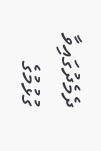ދެމެދުގައިވާ
ގުޅުމުގެ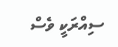ސިއްރަކީ ވެސް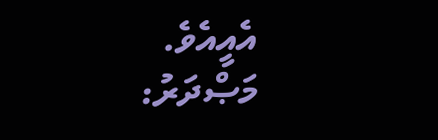އެއީއެވެ.
މަޞްދަރު: